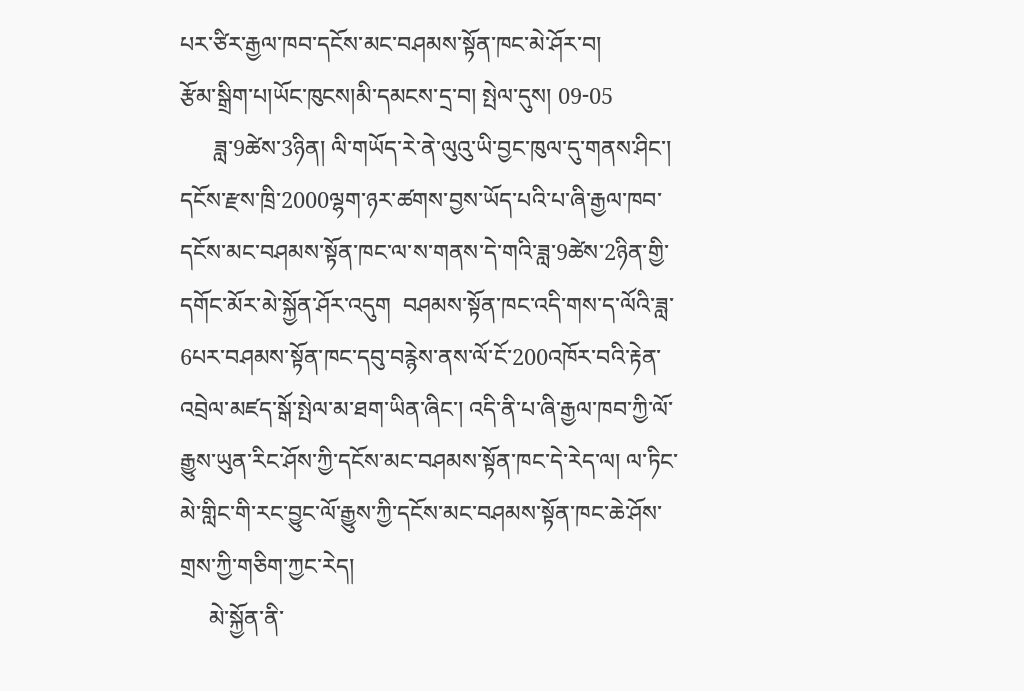པར་ཙིར་རྒྱལ་ཁབ་དངོས་མང་བཤམས་སྟོན་ཁང་མེ་ཤོར་བ།
རྩོམ་སྒྲིག་པ།ཡོང་ཁུངས།མི་དམངས་དྲ་བ། སྤེལ་དུས། 09-05
      ཟླ་9ཚེས་3ཉིན། ལི་གཡོད་རེ་ནེ་ལུའུ་ཡི་བྱང་ཁུལ་དུ་གནས་ཤིང་། དངོས་རྫས་ཁྲི་2000ལྷག་ཉར་ཚགས་བྱས་ཡོད་པའི་པ་ཞི་རྒྱལ་ཁབ་དངོས་མང་བཤམས་སྟོན་ཁང་ལ་ས་གནས་དེ་གའི་ཟླ་9ཚེས་2ཉིན་གྱི་དགོང་མོར་མེ་སྐྱོན་ཤོར་འདུག  བཤམས་སྟོན་ཁང་འདི་གས་ད་ལོའི་ཟླ་6པར་བཤམས་སྟོན་ཁང་དབུ་བརྙེས་ནས་ལོ་ངོ་200འཁོར་བའི་རྟེན་འབྲེལ་མཛད་སྒོ་སྤེལ་མ་ཐག་ཡིན་ཞིང་། འདི་ནི་པ་ཞི་རྒྱལ་ཁབ་ཀྱི་ལོ་རྒྱུས་ཡུན་རིང་ཤོས་ཀྱི་དངོས་མང་བཤམས་སྟོན་ཁང་དེ་རེད་ལ། ལ་ཏིང་མེ་གླིང་གི་རང་བྱུང་ལོ་རྒྱུས་ཀྱི་དངོས་མང་བཤམས་སྟོན་ཁང་ཆེ་ཤོས་གྲས་ཀྱི་གཅིག་ཀྱང་རེད།
     མེ་སྐྱོན་ནི་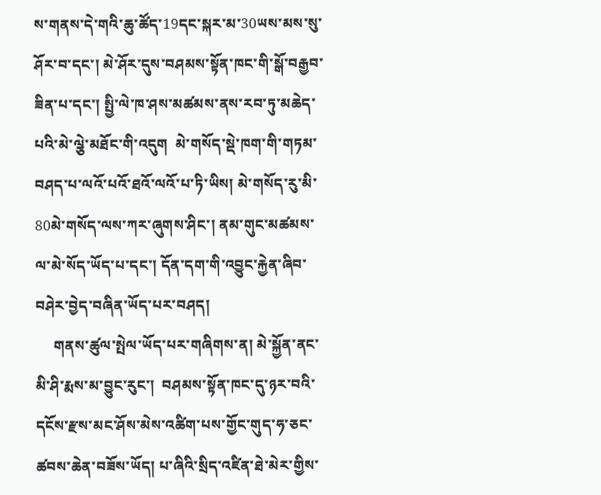ས་གནས་དེ་གའི་ཆུ་ཚོད་19དང་སྐར་མ་30ཡས་མས་སུ་ཤོར་བ་དང་། མེ་ཤོར་དུས་བཤམས་སྟོན་ཁང་གི་སྒོ་བརྒྱབ་ཟིན་པ་དང་། སྤྱི་ལེ་ཁ་ཤས་མཚམས་ནས་རབ་ཏུ་མཆེད་པའི་མེ་ལྕེ་མཐོང་གི་འདུག  མེ་གསོད་སྡེ་ཁག་གི་གཏམ་བཤད་པ་ལའོ་པའོ་ཐའོ་ལའོ་པ་ཏི་ཡིས། མེ་གསོད་རུ་མི་80མེ་གསོད་ལས་ཀར་ཞུགས་ཤིང་། ནམ་གུང་མཚམས་ལ་མེ་སོད་ཡོད་པ་དང་། དོན་དག་གི་འབྱུང་རྐྱེན་ཞིབ་བཤེར་བྱེད་བཞིན་ཡོད་པར་བཤད།
     གནས་ཚུལ་སྤེལ་ཡོད་པར་གཞིགས་ན། མེ་སྐྱོན་ནང་མི་ཤི་རྨས་མ་བྱུང་རུང་།  བཤམས་སྟོན་ཁང་དུ་ཉར་བའི་དངོས་རྫས་མང་ཤོས་མེས་འཚིག་པས་གྱོང་གུད་ཧ་ཅང་ཚབས་ཆེན་བཟོས་ཡོད། པ་ཞིའི་སྲིད་འཛིན་ཐེ་མེར་གྱིས་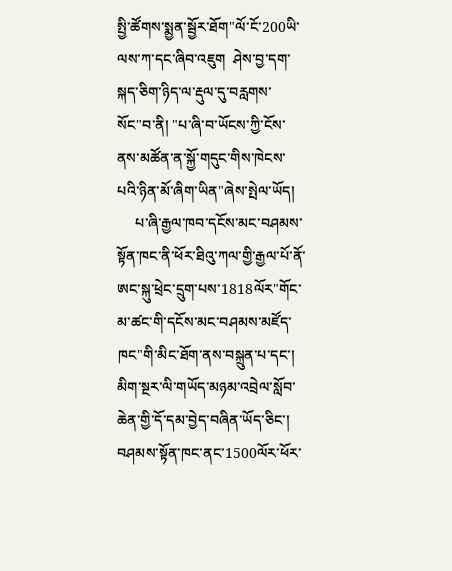སྤྱི་ཚོགས་སྨྱན་སྦྱོར་ཐོག"ལོ་ངོ་200ཡི་ལས་ཀ་དང་ཞིབ་འཇུག  ཤེས་བྱ་དག་སྐད་ཅིག་ཉིད་ལ་རྡུལ་དུ་བརླགས་སོང"བ་ནི། "པ་ཞི་བ་ཡོངས་ཀྱི་ངོས་ནས་མཚོན་ན་སྐྱོ་གདུང་གིས་ཁེངས་པའི་ཉིན་མོ་ཞིག་ཡིན"ཞེས་སྤེལ་ཡོད།
     པ་ཞི་རྒྱལ་ཁབ་དངོས་མང་བཤམས་སྟོན་ཁང་ནི་ཕོར་ཐིའུ་ཀལ་གྱི་རྒྱལ་པོ་ནོ་ཨང་སྐུ་ཕྲེང་དྲུག་པས་1818ལོར"གོང་མ་ཚང་གི་དངོས་མང་བཤམས་མཛོད་ཁང"གི་མིང་ཐོག་ནས་བསྐྲུན་པ་དང་། མིག་སྔར་ལི་གཡོད་མཉམ་འབྲེལ་སློབ་ཆེན་གྱི་དོ་དམ་བྱེད་བཞིན་ཡོད་ཅིང་། བཤམས་སྟོན་ཁང་ནང་1500ལོར་ཕོར་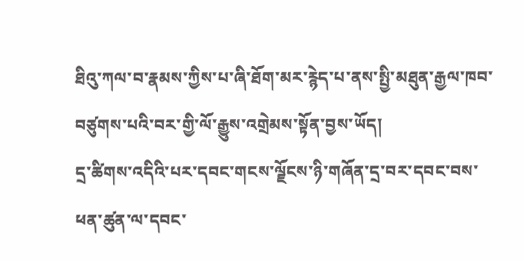ཐིའུ་ཀལ་བ་རྣམས་ཀྱིས་པ་ཞི་ཐོག་མར་རྙེད་པ་ནས་སྤྱི་མཐུན་རྒྱལ་ཁབ་བཙུགས་པའི་བར་གྱི་ལོ་རྒྱུས་འགྲེམས་སྟོན་བྱས་ཡོད།
དྲ་ཚིགས་འདིའི་པར་དབང་གངས་ལྗོངས་ཉི་གཞོན་དྲ་བར་དབང་བས་ཕན་ཚུན་ལ་དབང་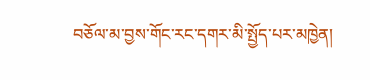བཅོལ་མ་བྱས་གོང་རང་དགར་མི་སྤྱོད་པར་མཁྱེན།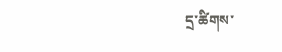དྲ་ཚིགས་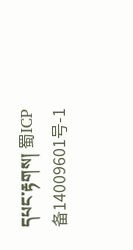དཔང་རྟགས། 蜀ICP备14009601号-1